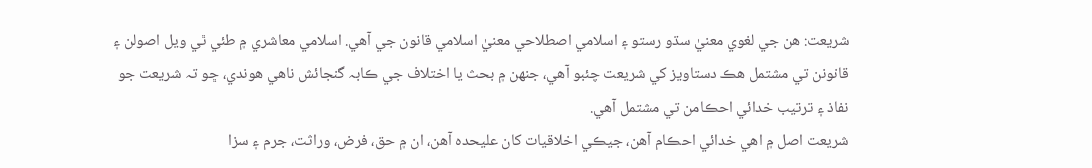شريعت: هن جي لغوي معنيٰ سڌو رستو ۽ اسلامي اصطلاحي معنيٰ اسلامي قانون جي آهي. اسلامي معاشري ۾ طئي ٿي ويل اصولن ۽ قانونن تي مشتمل هڪ دستاويز کي شريعت چئبو آهي، جنهن ۾ بحث يا اختلاف جي ڪابہ گنجائش ناهي هوندي، ڇو تہ شريعت جو نفاذ ۽ ترتيب خدائي احڪامن تي مشتمل آهي.
شريعت اصل ۾ اهي خدائي احڪام آهن، جيڪي اخلاقيات کان عليحده آهن، ان ۾ حق، فرض، وراثت، جرم ۽ سزا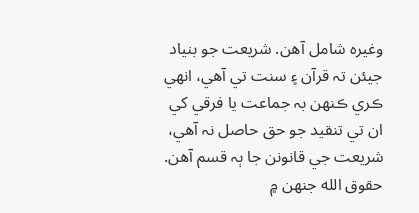وغيرہ شامل آهن. شريعت جو بنياد جيئن تہ قرآن ۽ سنت تي آهي، انهي ڪري ڪنهن بہ جماعت يا فرقي کي ان تي تنقيد جو حق حاصل نہ آهي، شريعت جي قانونن جا ٻہ قسم آهن. حقوق الله جنهن ۾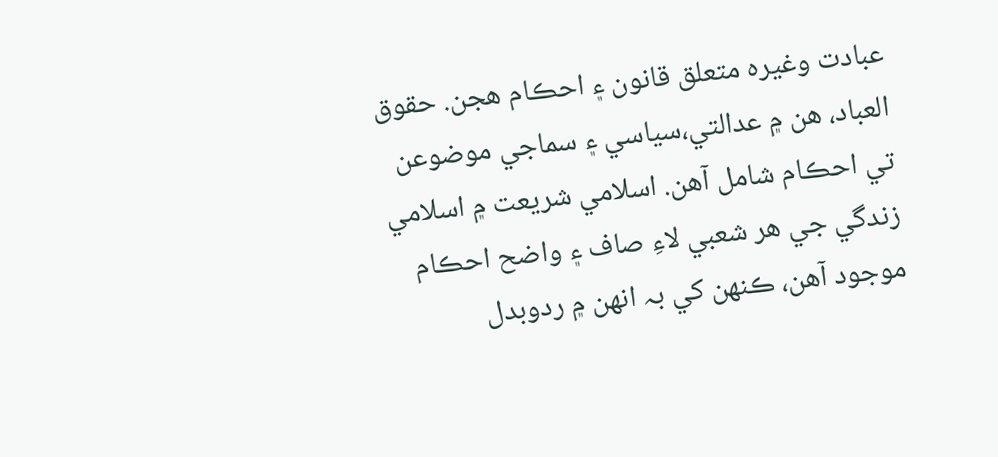عبادت وغيرہ متعلق قانون ۽ احڪام هجن. حقوق العباد، هن ۾ عدالتي،سياسي ۽ سماجي موضوعن تي احڪام شامل آهن. اسلامي شريعت ۾ اسلامي زندگي جي هر شعبي لاءِ صاف ۽ واضح احڪام موجود آهن، ڪنهن کي بہ انهن ۾ ردوبدل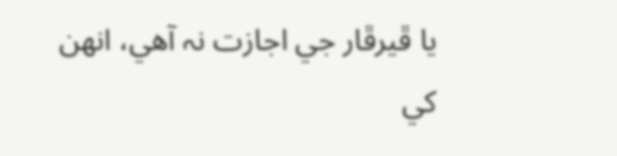يا ڦيرڦار جي اجازت نہ آهي، انهن کي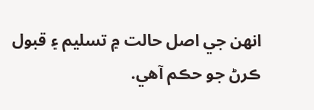انهن جي اصل حالت ۾ تسليم ۽ قبول ڪرڻ جو حڪم آهي.